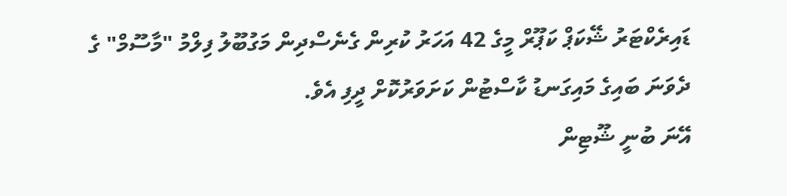ޑައިރެކްޓަރު ޝޭކަޕް ކަޕޫރް މީގެ 42 އަހަރު ކުރިން ގެނެސްދިން މަގުބޫލު ފިލްމު "މާސޫމް" ގެ ދެވަނަ ބައިގެ މައިގަނޑު ކާސްޓުން ކަށަވަރުކޮށް ދީފި އެވެ.
އޭނަ ބުނީ ޝޫޓިން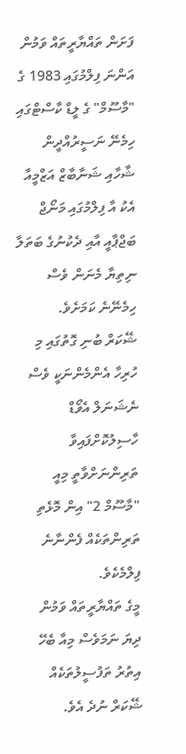ފަށަން ތައްޔާރީތައް ވަމުން އަންނަ ފިލްމުގައި 1983 ގެ "މާސޫމް" ގެ ލީޑް ކާސްޓްގައި ހިމެނޭ ނަސީރުއްދީން ޝާހާއި ޝަނާބާޒް އަޒްމީއާ އެކު އާ ފިލްމުގައި މަނޯޖް ބަޖްޕާއީ އާއި ދެކުނުގެ ބަތަލާ ނިތިޔާ މެނަން ވެސް ހިމެނޭނެ ކަމަށެވެ.
ޝޭކަރް ބުނި ގޮތުގައި މި ހުރިހާ އެންމެންނަކީ ވެސް ނެޝަނަލް އެވޯޑް ހާސިލުކޮށްފައިވާ ތަރިންނަށްވާތީ މިއީ "މާސޫމް 2" އިން މޮޅެތި ތަރިންތަކެއް ފެންނާނެ ފިލްމެކެވެ.
މީގެ ތައްޔާރީތައް ވަމުން ދިޔަ ނަމަވެސް މިއާ ބެހޭ އިތުރު ތަފުސީލުތަކެއް ޝޭކަރް ނުދެ އެވެ.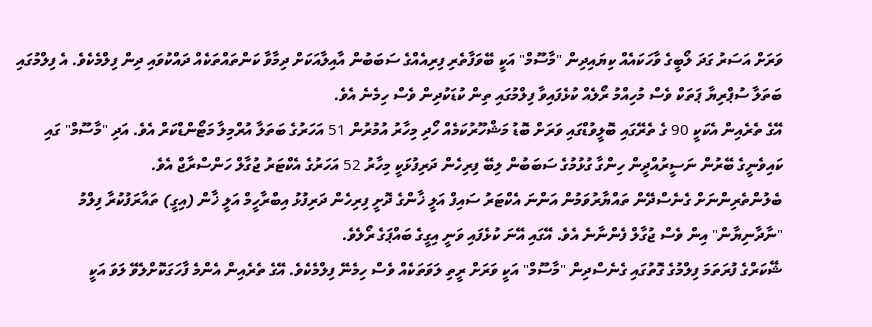ވަރަށް އަސަރު ގަދަ ލޯބީގެ ވާހަކައެއް ކިޔައިދިން "މާސޫމް" އަކީ ބޭވަފާތެރި ފިރިއެއްގެ ސަބަބުން އާއިލާއަކަށް ދިމާވާ ކަންތައްތަކެއް ދައްކުވައި ދިން ފިލްމެކެވެ. އެ ފިލްމުގައި ބަތަލާ ސުޕްރިޔާ ޕަތަކް ވެސް މުހިއްމު ރޯލެއް ކުޅެފައިވާ ފިލްމުގައި ތިން ކުޑަކުދިން ވެސް ހިމެނެ އެވެ.
އޭގެ ތެރެއިން އެކަކީ 90 ގެ ތެރޭގައި ބޮލީވުޑްގައި ވަރަށް ބޮޑު މަޝްހޫރުކަމެއް ހޯދި މިހާރު އުމުރުން 51 އަހަރުގެ ބަތަލާ އުރްމިލާ މަޓޯންޑްކަރް އެވެ. އަދި "މާސޫމް" ގައި ކައިވެނީގެ ބޭރުން ނަސީރުއްދީން ހިންގާ ގުޅުމުގެ ސަބަބުން ލިބޭ ފިރިހެން ދަރިފުޅަކީ މިހާރު 52 އަހަރުގެ އެކްޓަރު ޖުގާލް ހަންސްރާޖް އެވެ.
ބެލުންތެރިންނަށް ގެނެސްދޭން ތައްޔާރުވަމުން އަންނަ އެކްޓަރު ސައިފް އަލީ ޚާންގެ ދޮށީ ފިރިހެން ދަރިފުޅު އިބްރާހީމް އަލީ ޚާން (އިގީ) ތައާރަފުކުރާ ފިލްމު "ނާދާނިޔާން" އިން ވެސް ޖުގާލް ފެންނާނެ އެވެ. އޭގައި އޭނަ ކުޅެފައި ވަނީ އިގީގެ ބައްޕަގެ ރޯލެވެ.
ޝޭކަރްގެ ފުރަތަމަ ފިލްމުގެ ގޮތުގައި ގެނެސްދިން "މާސޫމް" އަކީ ވަރަށް ރީތި ލަވަތަކެއް ވެސް ހިމެނޭ ފިލްމެކެވެ. އޭގެ ތެރެއިން އެންމެ ފާހަގަކޮށްލެވޭ ލަވަ އަކީ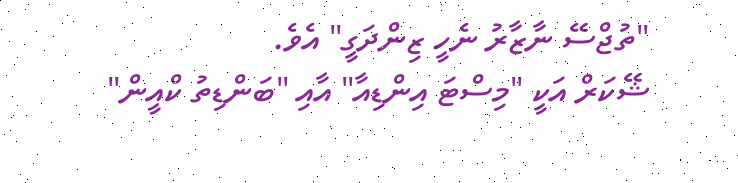"ތުޖްސޭ ނާޒާރު ނެހީ ޒިންދަގީ" އެވެ.
ޝޭކަރް އަކީ "މިސްޓަ އިންޑިއާ" އާއި "ބަންޑިތު ކްއީން"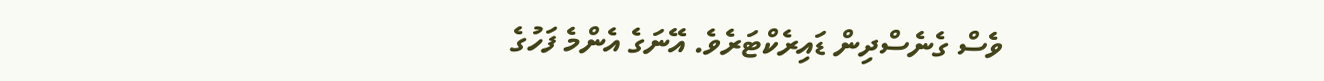ވެސް ގެނެސްދިން ޑައިރެކްޓަރެވެ. އޭނަގެ އެންމެ ފަހުގެ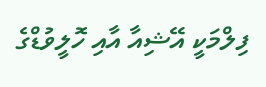ފިލްމަކީ އޭޝިއާ އާއި ހޮލީވުޑްގެ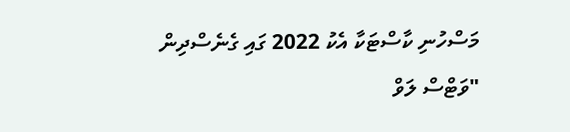މަސްހުނި ކާސްޓަކާ އެކު 2022 ގައި ގެނެސްދިން "ވަޓްސް ލަވް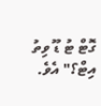ގޮޓް ޓު ޑޫ ވިތު އިޓް؟" އެވެ.